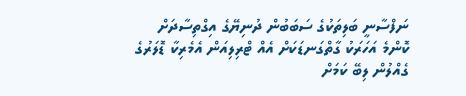ނަފްސާނީ ބަލިތަކުގެ ސަބަބުން ދުނިޔޭގެ އިގްތިސާދަށް ކޮންމެ އަހަރަކު ގާތްގަނޑަކަށް އެއް ޓްރިލިއަން އެމެރިކާ ޑޮލަރުގެ ގެއްލުން ލިބޭ ކަމަށް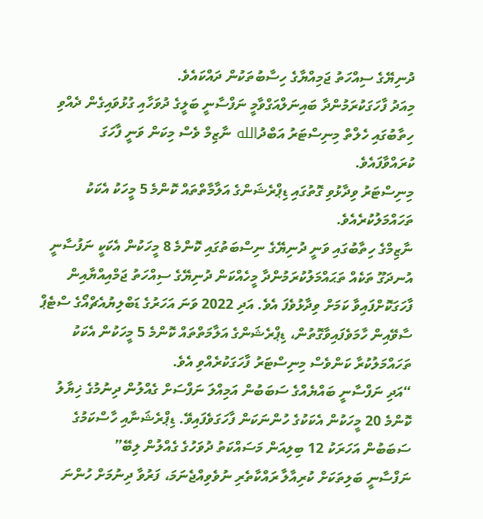ދުނިޔޭގެ ސިއްހަތު ޖަމިއްޔާގެ ހިސާބުތަކުން ދައްކައެވެ.
މިއަދު ފާހަގަކުރަމުންދާ ބައިނަލްއަގްވާމީ ނަފްސާނީ ބަލީގެ ދުވަހާއި ގުޅުވައިގެން ދެއްވި ހިތާބުގައި ހެލްތް މިނިސްޓަރު އަބްދުالله ނާޒިމް ވެސް މިކަން ވަނީ ފާހަގަ ކުރައްވާފައެވެ.
މިނިސްޓަރު ވިދާޅުވި ގޮތުގައި ޑިޕްރެޝަންގެ އަލާމާތްތައް ކޮންމެ 5 މީހަކު އެކަކު ތަހައްމަލުކުރެއެވެ.
ނާޒިމްގެ ހިތާބުގައި ވަނީ ދުނިޔޭގެ ނިސްބަތުގައި ކޮންމެ 8 މީހަކުން އެކަކީ ނަފުސާނީ އުނދަގޫ ތަކެއް ތަޙައްމަލުކުރަމުންދާ މީހެއްކަން ދުނިޔޭގެ ސިއްހަތު ޖަމްއިއްޔާއިން ފާހަގަކޮށްފައިވާ ކަމަށް ވިދާޅުވެފަ އެވެ. އަދި 2022 ވަނަ އަހަރުގެ ޑަބްލިޔުއެޗްއޯގެ ސްޓެޕް ސާވޭއިން ހާމަވެފައިވާގޮތުން، ޑިޕްރެޝަންގެ އަލާމަތްތައް ކޮންމެ 5 މީހަކުން އެކަކު ތަހައްމަލުކުރާ ކަންވެސް މިނިސްޓަރު ފާހަގަކުރެއްވި އެވެ.
“އަދި ނަފްސާނީ ބައްޔެއްގެ ސަބަބުން އަމިއްލަ ނަފްސަށް ގެއްލުން ދިނުމުގެ ޚިޔާލު ކޮންމެ 20 މީހަކުން އެކަކުގެ ހުންނަކަން ފާހަގަވެފައިވޭ. ޑިޕްރެޝަނާއި ހާސްކަމުގެ ސަބަބުން އަހަރަކު 12 ބިލިއަން މަސައްކަތު ދުވަހުގެ ގެއްލުން ލިބޭ”
ނަފްސާނީ ބަލިތަކަށް ކުރިއާލާ ރައްކާތެރި ނުވެވިއްޖެނަމަ، ފަރުވާ ދިނުމަށް ހުންނަ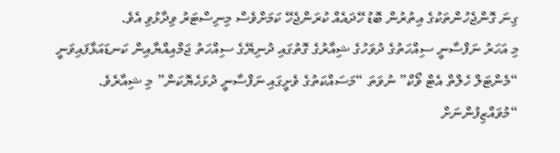ގިނަ ގޮންޖެހުންތަކުގެ އިތުރުން ބޮޑު ހޭދައެއް ކުރަންޖެހޭ ކަމަށްވެސް މިނިސްޓަރު ވިދާޅުވި އެވެ.
މި އަހަރު ނަފްސާނީ ސިއްހަތުގެ ދުވަހުގެ ޝިއާރުގެ ގޮތުގައި ދުނިޔޭގެ ސިއްހަތު ޖަމްއިއްޔާއިން ކަނޑައަޅާފައިވަނީ “މެންޓަލް ހެލްތް އެޓް ވޯކް” ނުވަތަ “މަސައްކަތުގެ ވެށީގައި ނަފްސާނީ ދުޅަހެޔޮކަން” މި ޝިއާރެވެ.
“މުވައްޒިފުންނަށް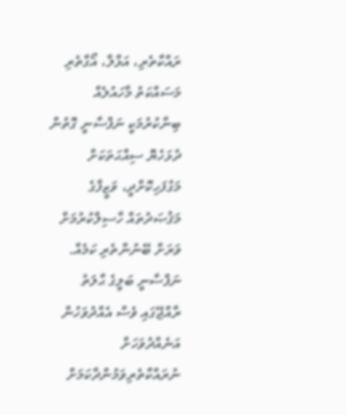ރައްކާތެރި، އަޅާލާ، އޯގާތެރި މަސައްކަތު މާހައުލެއް ބިނާކުރުމަކީ ނަފްސާނީ ގޮތުން ދުޅަހެޔޮ ސިއްޙަތަކަށް މަގުފަހިކޮށްދީ، ވަޒީފާގެ މަޤުޞަދުތައް ހާސިލްކުރުމަށް ވަރަށް ބޭނުންތެރި ކަމެއް. ނަފްސާނީ ބަލީގެ ޙާލަތު ރާއްޖޭގައި ވެސް އެއްދުވަހުން އަނެއްދުވަހަށް ނުރައްކާތެރިވަމުންދާކަމަށް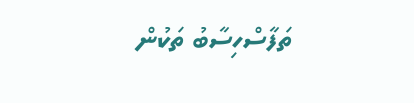ތަފާސްހިސާބު ތަކުން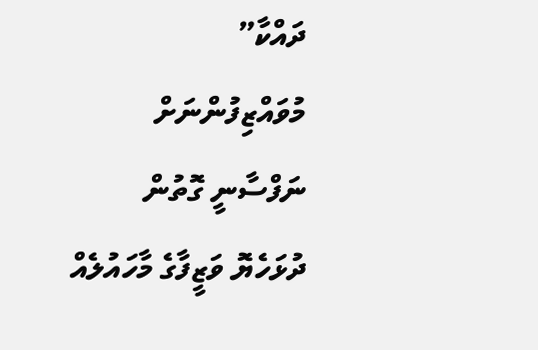ދައްކާ”
މުވައްޒިފުންނަށް ނަފްސާނީ ގޮތުން ދުޅަހެޔޮ ވަޒީފާގެ މާހައުލެއް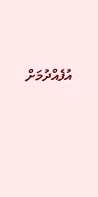އުފެއްދުމަށް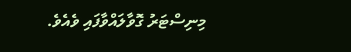މިނިސްޓަރު ގޮވާލައްވާފައި ވެއެވެ.